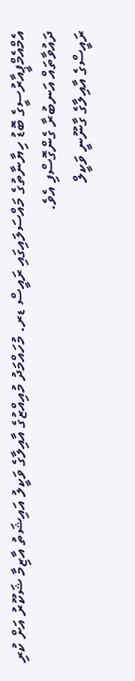އެމްއެމްޕީއާރުސީގެ ބޮޑު ހިޔާނާތުގެ މައްސަލައިގައި ރައީސް ޑރ. މުހައްމަދު މުއިއްޒުގެ އާއިލާގެ ވަކީލު އައިޝަތު އާޒިމާ ޝަކޫރު އަށް ކުރި ދައުވާތައް އަނބުރާ ގެންގޮސްފި އެވެ.
ރައީސްގެ އާއިލާގެ ގާނޫނީ ވަކީލް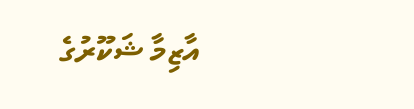އާޒިމާ ޝަކޫރުގެ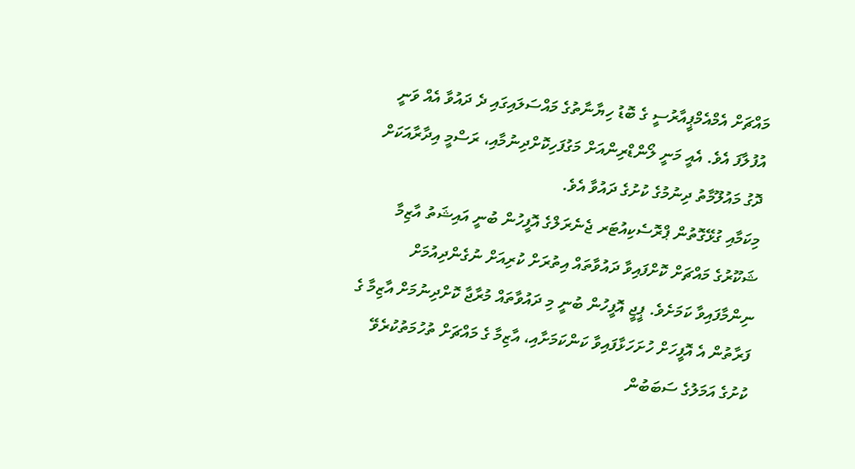މައްޗަށް އެމްއެމްޕީއާރުސީ ގެ ބޮޑު ހިޔާނާތުގެ މައްސަލައިގައި ދެ ދައުވާ އެއް ވަނީ އުފުލާފަ އެވެ. އެއީ މަނީ ލޯންޑްރިންއަށް މަގުފަހިކޮށްދިނުމާއި، ރަސްމީ އިދާރާއަކަށް ދޮގު މައުލޫމާތު ދިނުމުގެ ކުށުގެ ދައުވާ އެވެ.
މިކަމާއި ގުޅޭގޮތުން ޕްރޮސެކިއުޓަރ ޖެނެރަލްގެ އޮފީހުން ބުނީ އައިޝަތު އާޒިމާ ޝަކޫރުގެ މައްޗަށް ކޮށްފައިވާ ދައުވާތައް އިތުރަށް ކުރިއަށް ނުގެންދިއުމަށް ނިންމާފައިވާ ކަމަށެވެ. ޕީޖީ އޮފީހުން ބުނީ މި ދައުވާތައް މުރާޖާ ކޮށްދިނުމަށް އާޒިމާ ގެ ފަރާތުން އެ އޮފީހަށް ހުށަހަޅާފައިވާ ކަންކަމަށާއި، އާޒިމާ ގެ މައްޗަށް ތުހުމަތުކުރެވޭ ކުށުގެ އަމަލުގެ ސަބަބުން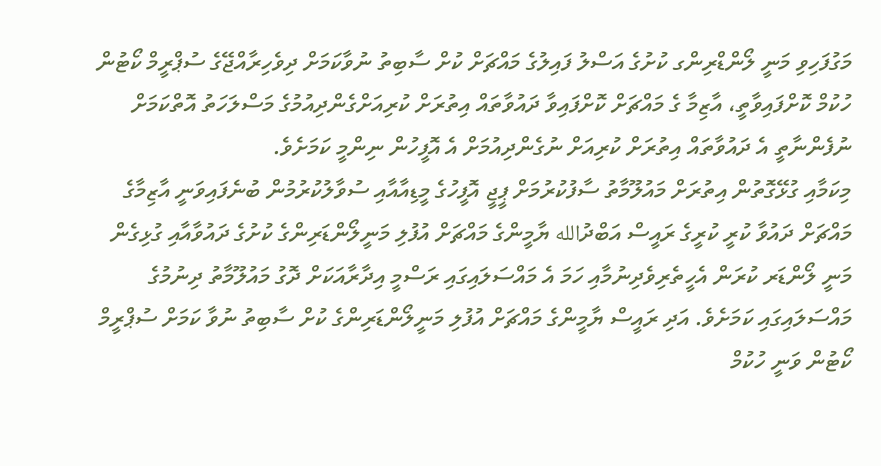މަގުފަހިވި މަނީ ލޯންޑްރިންގ ކުށުގެ އަސްލު ފައިލުގެ މައްޗަށް ކުށް ސާބިތު ނުވާކަމަށް ދިވެހިރާއްޖޭގެ ސުޕްރީމް ކޯޓުން ހުކުމް ކޮށްފައިވާތީ، އާޒިމާ ގެ މައްޗަށް ކޮށްފައިވާ ދައުވާތައް އިތުރަށް ކުރިއަށްގެންދިއުމުގެ މަސްލަހަތު އޮތްކަމަށް ނުފެންނާތީ އެ ދައުވާތައް އިތުރަށް ކުރިއަށް ނުގެންދިއުމަށް އެ އޮފީހުން ނިންމީ ކަމަށެވެ.
މިކަމާއި ގުޅޭގޮތުން އިތުރަށް މައުލޫމާތު ސާފުކުރުމަށް ޕީޖީ އޮފީހުގެ މީޑިއާއާއި ސުވާލުކުރުމުން ބުނެފައިވަނީ އާޒިމާގެ މައްޗަށް ދައުވާ ކުރީ ކުރީގެ ރައީސް އަބްދުالله ޔާމީންގެ މައްޗަށް އުފުލި މަނީލޯންޑަރިންގެ ކުށުގެ ދައުވާއާއި ގުޅިގެން މަނީ ލޯންޑަރ ކުރަން އެހީތެރިވެދިނުމާއި ހަމަ އެ މައްސަލައިގައި ރަސްމީ އިދާރާއަކަށް ދޮގު މައުލޫމާތު ދިނުމުގެ މައްސަލައިގައި ކަމަށެވެ. އަދި ރައީސް ޔާމީންގެ މައްޗަށް އުފުލި މަނީލޯންޑަރިންގެ ކުށް ސާބިތު ނުވާ ކަމަށް ސުޕްރީމް ކޯޓުން ވަނީ ހުކުމް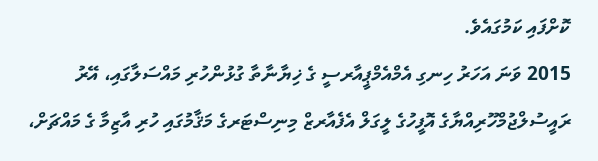ކޮށްފައި ކަމުގައެވެ.
2015 ވަނަ އަހަރު ހިނގި އެމްއެމްޕީއާރސީ ގެ ޚިޔާނާތާ ގުޅުންހުރި މައްސަލާގައި، އޭރު ރައީސުލްޖުމްހޫރިއްޔާގެ އޮފީހުގެ ލީގަލް އެފެއާރޒް މިނިސްޓަރގެ މަޤާމުގައި ހުރި އާޒިމާ ގެ މައްޗަށް،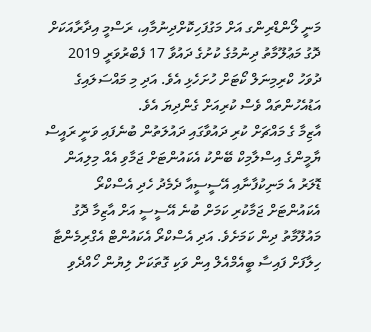މަނީ ލޯންޑްރިންގ އަށް މަގުފަހިކޮށްދިނުމާއި، ރަސްމީ އިދާރާއަކަށް ދޮގު މަޢުލޫމާތު ދިނުމުގެ ކުށުގެ ދައުވާ 17 ފެބްރުވަރީ 2019 ދުވަހު ކްރިމިނަލް ކޯޓަށް ހުށަހެޅި އެވެ. އަދި މި މައްސަލައިގެ އަޑުއެހުންތައް ވެސް ކުރިއަށް ގެންދިޔަ އެވެ.
އާޒިމާ ގެ މައްޗަށް ކުރި ދައުވާގައި ދައުލަތުން ބުނެފައި ވަނީ ރައީސް ޔާމީންގެ އިސްލާމިކް ބޭންކު އެކައުންޓަށް ޖަމާވި އެއް މިލިއަން ޑޮލަރު އެ މަނިކުފާނާއި އޭސީސީއާ ދެމެދު ހެދި އެސްކްރޯ އެކައުންޓަށް ޖަމާކުރި ކަމަށް ބުނެ އޭސީސީ އަށް އާޒިމާ ދޮގު މައުލޫމާތު ދިން ކަމަށެވެ. އަދި އެސްކްރޯ އެކައުންޓް އެގްރިމެންޓާ ހިލާފަށް ފައިސާ ބީއެމްއެލް އިން ވަކި ގޮތަކަށް ލިޔުން ހޯއްދެވި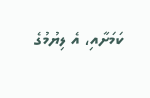ކަމަށާއި، އެ ލިޔުމުގެ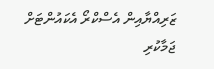ޒަރިއްޔާއިން އެސްކްރޯ އެކައުންޓަށް ޖަމާކުރި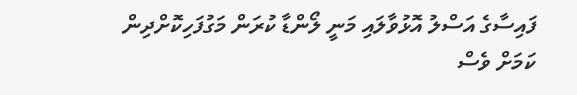ފައިސާގެ އަސްލު އޮޅުވާލައި މަނީ ލޯންޑާ ކުރަން މަގުފަހިކޮށްދިން ކަމަށް ވެސް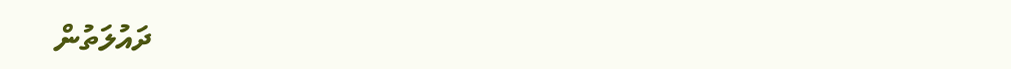ދައުލަތުން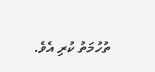ތުހުމަތު ކުރި އެވެ.